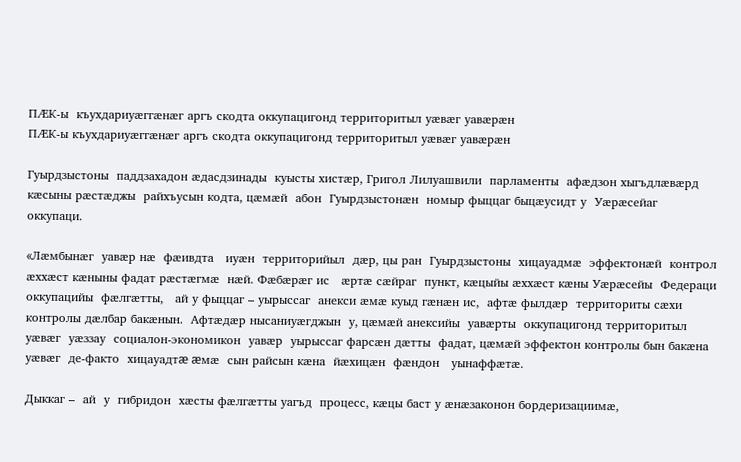ПÆК-ы  къухдариуæггæнæг аргъ скодта оккупацигонд территоритыл уæвæг уавæрæн
ПÆК-ы къухдариуæггæнæг аргъ скодта оккупацигонд территоритыл уæвæг уавæрæн

Гуырдзыстоны  паддзахадон æдасдзинады  куысты хистæр, Григол Лилуашвили  парламенты  афæдзон хыгъдлæвæрд кæсыны рæстæджы  райхъусын кодта, цæмæй  абон  Гуырдзыстонæн  номыр фыццаг быцæусидт у  Уæрæсейаг  оккупаци.

«Лæмбынæг  уавæр нæ  фæивдта   иуæн  территорийыл  дæр, цы ран  Гуырдзыстоны  хицауадмæ  эффектонæй  контрол æххæст кæныны фадат рæстæгмæ  нæй. Фæбæрæг ис   æртæ сæйраг  пункт, кæцыйы æххæст кæны Уæрæсейы  Федераци   оккупацийы  фæлгæтты,   ай у фыццаг – уырыссаг  анекси æмæ куыд гæнæн ис,  афтæ фылдæр  территориты сæхи контролы дæлбар бакæнын.  Афтæдæр нысаниуæгджын  у, цæмæй анексийы  уавæрты  оккупацигонд территоритыл уæвæг  уæззау  социалон-экономикон  уавæр  уырыссаг фарсæн дæтты  фадат, цæмæй эффектон контролы бын бакæна уæвæг  де-факто  хицауадтæ æмæ  сын райсын кæна  йæхицæн  фæндон   уынаффæтæ.

Дыккаг –  ай  у  гибридон  хæсты фæлгæтты уагъд  процесс, кæцы баст у æнæзаконон бордеризациимæ,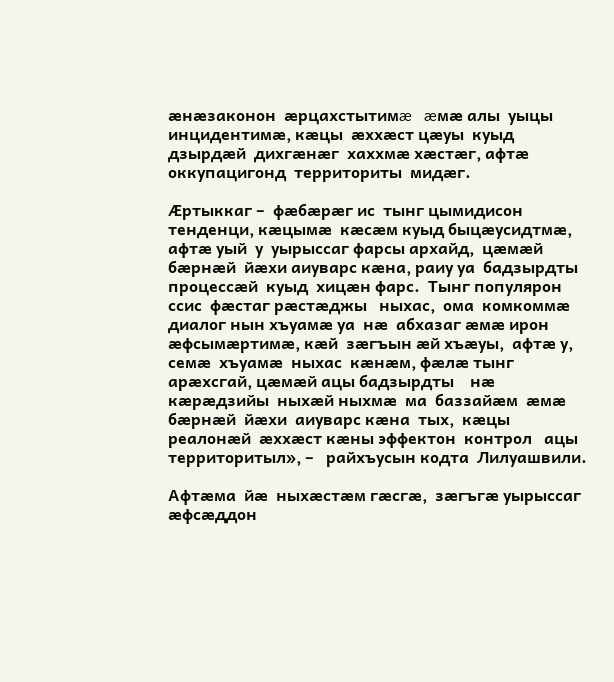æнæзаконон  æрцахстытимæ   æмæ алы  уыцы  инцидентимæ, кæцы  æххæст цæуы  куыд дзырдæй  дихгæнæг  хаххмæ хæстæг, афтæ  оккупацигонд  территориты  мидæг.

Æртыккаг –  фæбæрæг ис  тынг цымидисон тенденци, кæцымæ  кæсæм куыд быцæусидтмæ,  афтæ уый  у  уырыссаг фарсы архайд,  цæмæй  бæрнæй  йæхи аиуварс кæна, раиу уа  бадзырдты процессæй  куыд  хицæн фарс.  Тынг популярон ссис  фæстаг рæстæджы   ныхас,  ома  комкоммæ  диалог нын хъуамæ уа  нæ  абхазаг æмæ ирон æфсымæртимæ, кæй  зæгъын æй хъæуы,  афтæ у,  семæ  хъуамæ  ныхас  кæнæм, фæлæ тынг арæхсгай, цæмæй ацы бадзырдты    нæ кæрæдзийы  ныхæй ныхмæ  ма  баззайæм  æмæ   бæрнæй  йæхи  аиуварс кæна  тых,  кæцы реалонæй  æххæст кæны эффектон  контрол   ацы территоритыл», –   райхъусын кодта  Лилуашвили.

Афтæма  йæ  ныхæстæм гæсгæ,  зæгъгæ уырыссаг æфсæддон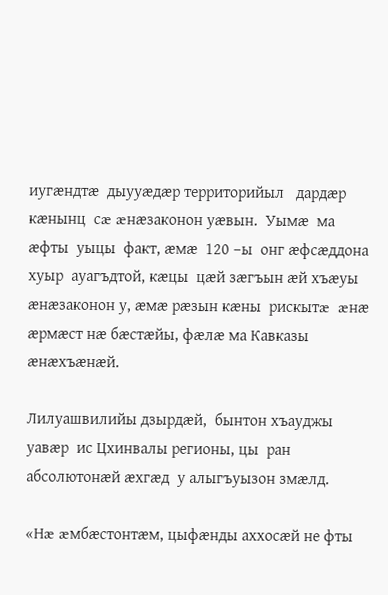иугæндтæ  дыууæдæр территорийыл   дардæр кæнынц  сæ æнæзаконон уæвын.  Уымæ  ма æфты  уыцы  факт, æмæ  120 –ы  онг æфсæддона хуыр  ауагъдтой, кæцы  цæй зæгъын æй хъæуы  æнæзаконон у, æмæ рæзын кæны  рискытæ  æнæ æрмæст нæ бæстæйы, фæлæ ма Кавказы æнæхъæнæй.

Лилуашвилийы дзырдæй,  бынтон хъауджы уавæр  ис Цхинвалы регионы, цы  ран  абсолютонæй æхгæд  у алыгъуызон змæлд.

«Нæ æмбæстонтæм, цыфæнды аххосæй не фты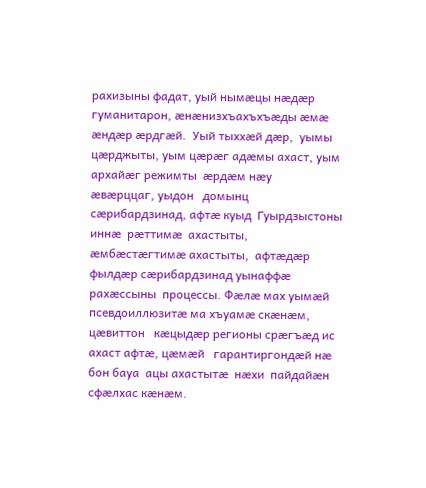рахизыны фадат, уый нымæцы нæдæр   гуманитарон, æнæнизхъахъхъæды æмæ æндæр æрдгæй.  Уый тыххæй дæр,  уымы  цæрджыты, уым цæрæг адæмы ахаст, уым архайæг режимты  æрдæм нæу   æвæрццаг, уыдон   домынц  сæрибардзинад, афтæ куыд  Гуырдзыстоны  иннæ  рæттимæ  ахастыты,  æмбæстæгтимæ ахастыты,  афтæдæр  фылдæр сæрибардзинад уынаффæ рахæссыны  процессы. Фæлæ мах уымæй  псевдоиллюзитæ ма хъуамæ скæнæм, цæвиттон   кæцыдæр регионы срæгъæд ис  ахаст афтæ, цæмæй   гарантиргондæй нæ бон бауа  ацы ахастытæ  нæхи  пайдайæн сфæлхас кæнæм.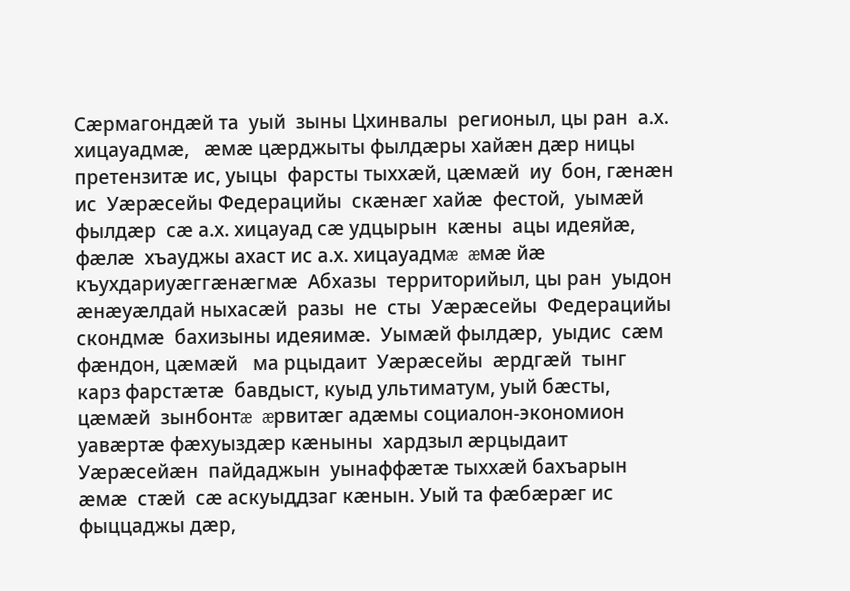Сæрмагондæй та  уый  зыны Цхинвалы  регионыл, цы ран  а.х.  хицауадмæ,   æмæ цæрджыты фылдæры хайæн дæр ницы претензитæ ис, уыцы  фарсты тыххæй, цæмæй  иу  бон, гæнæн ис  Уæрæсейы Федерацийы  скæнæг хайæ  фестой,  уымæй  фылдæр  сæ а.х. хицауад сæ удцырын  кæны  ацы идеяйæ, фæлæ  хъауджы ахаст ис а.х. хицауадмæ æмæ йæ  къухдариуæггæнæгмæ  Абхазы  территорийыл, цы ран  уыдон  æнæуæлдай ныхасæй  разы  не  сты  Уæрæсейы  Федерацийы  скондмæ  бахизыны идеяимæ.  Уымæй фылдæр,  уыдис  сæм фæндон, цæмæй   ма рцыдаит  Уæрæсейы  æрдгæй  тынг  карз фарстæтæ  бавдыст, куыд ультиматум, уый бæсты, цæмæй  зынбонтæ æрвитæг адæмы социалон-экономион уавæртæ фæхуыздæр кæныны  хардзыл æрцыдаит Уæрæсейæн  пайдаджын  уынаффæтæ тыххæй бахъарын æмæ  стæй  сæ аскуыддзаг кæнын. Уый та фæбæрæг ис   фыццаджы дæр,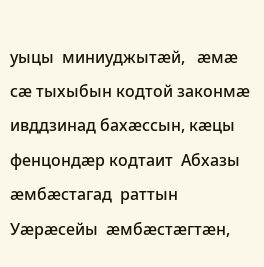уыцы  миниуджытæй,   æмæ сæ тыхыбын кодтой законмæ ивддзинад бахæссын, кæцы фенцондæр кодтаит  Абхазы  æмбæстагад  раттын  Уæрæсейы  æмбæстæгтæн,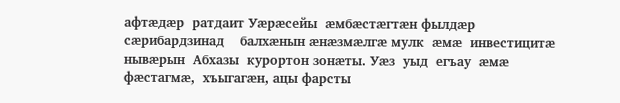афтæдæр  ратдаит Уæрæсейы  æмбæстæгтæн фылдæр сæрибардзинад    балхæнын æнæзмæлгæ мулк  æмæ  инвестицитæ нывæрын  Абхазы  курортон зонæты. Уæз  уыд  егъау  æмæ фæстагмæ,  хъыгагæн, ацы фарсты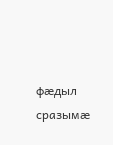фæдыл  сразымæ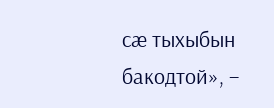сæ тыхыбын бакодтой», –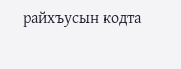райхъусын кодта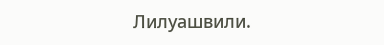Лилуашвили.